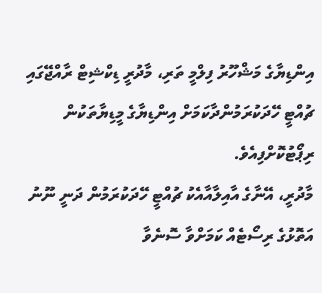އިންޑިޔާގެ މަޝްހޫރު ފިލްމީ ތަރި، މާދުރީ ޑިކްޝިޓް ރާއްޖޭގައި ޗުއްޓީ ހޭދަކުރަމުންދާކަމަށް އިންޑިޔާގެ މީޑިޔާތަކުން ރިޕޯޓުކޮށްފިއެވެ.
މާދުރީ، އޭނާގެ އާއިލާއާއެކު ޗުއްޓީ ހޭދަކުރަމުން ދަނީ ނޫނު އަތޮޅުގެ ރިސޯޓެއް ކަމަށްވާ ސޮނެވާ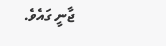ޖާނީ ގައެވެ.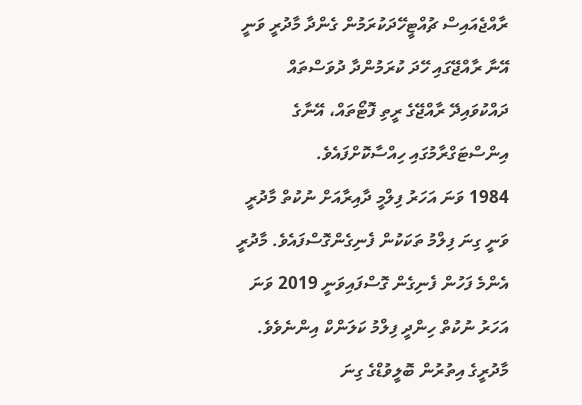ރާއްޖެއައިސް ޗުއްޓީހޭދަކުރަމުން ގެންދާ މާދުރީ ވަނީ އޭނާ ރާއްޖޭގައި ހޭދަ ކުރަމުންދާ ދުވަސްތައް ދައްކުވައިދޭ ރާއްޖޭގެ ރީތި ފޮޓޯތައް، އޭނާގެ އިންސްޓަގްރާމުގައި ހިއްސާކޮށްފައެވެ.
1984 ވަނަ އަހަރު ފިލްމީ ދާއިރާއަށް ނުކުތް މާދުރީ ވަނީ ގިނަ ފިލްމު ތަކަކުން ފެނިގެންގޮސްފައެވެ. މާދުރީ އެންމެ ފަހުން ފެނިގެން ގޮސްފައިވަނީ 2019 ވަނަ އަހަރު ނުކުތް ހިންދީ ފިލްމު ކަލަންކް އިންނެވެވެ.
މާދުރީގެ އިތުރުން ބޮލީވުޑްގެ ގިނަ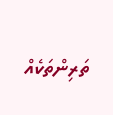ތަރިންތަކެއް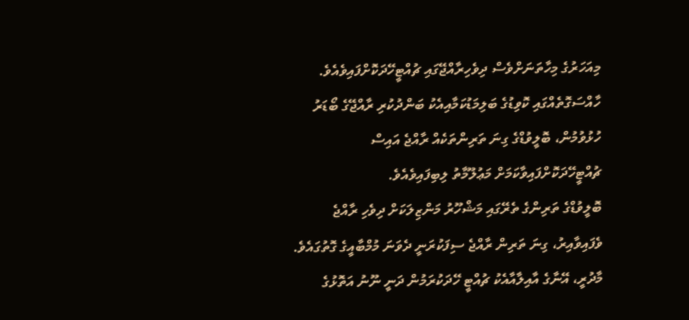މިއަހަރުގެ މިހާތަނަށްވެސް ދިވެހިރާއްޖޭގައި ޗުއްޓީހޭދަކޮށްފައިވެއެވެ. ހާއްސަގޮތެއްގައި ކޮވިޑުގެ ބަލިމަޑުކަމާއިއެކު ބަންދުކުރި ރާއްޖޭގެ ބޯޑަރު ހުޅުވުމުން، ބޮލީވުޑްގެ ގިނަ ތަރިންތަކެއް ރާއްޖެ އައިސް ޗުއްޓީހޭދަކޮށްފައިވާކަމަށް މަޢުލޫމާތު ލިބިފައިވެއެވެ.
ބޮލީވުޑްގެ ތަރިންގެ ތެރޭގައި މަޝްހޫރު މަންޒިލަކަށް ދިވެހި ރާއްޖެ ވެފައިވާއިރު، ގިނަ ތަރިން ރާއްޖެ ސިފަކުރަނީ ދެވަނަ މުމްބާއީގެ ގޮތުގައެވެ.
މާދުރީ، އޭނާގެ އާއިލާއާއެކު ޗުއްޓީ ހޭދަކުރަމުން ދަނީ ނޫނު އަތޮޅުގެ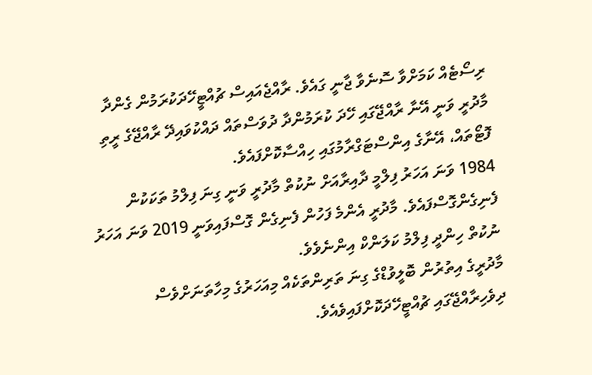ރިސޯޓެއް ކަމަށްވާ ސޮނެވާ ޖާނީ ގައެވެ. ރާއްޖެއައިސް ޗުއްޓީހޭދަކުރަމުން ގެންދާ މާދުރީ ވަނީ އޭނާ ރާއްޖޭގައި ހޭދަ ކުރަމުންދާ ދުވަސްތައް ދައްކުވައިދޭ ރާއްޖޭގެ ރީތި ފޮޓޯތައް، އޭނާގެ އިންސްޓަގްރާމުގައި ހިއްސާކޮށްފައެވެ.
1984 ވަނަ އަހަރު ފިލްމީ ދާއިރާއަށް ނުކުތް މާދުރީ ވަނީ ގިނަ ފިލްމު ތަކަކުން ފެނިގެންގޮސްފައެވެ. މާދުރީ އެންމެ ފަހުން ފެނިގެން ގޮސްފައިވަނީ 2019 ވަނަ އަހަރު ނުކުތް ހިންދީ ފިލްމު ކަލަންކް އިންނެވެވެ.
މާދުރީގެ އިތުރުން ބޮލީވުޑްގެ ގިނަ ތަރިންތަކެއް މިއަހަރުގެ މިހާތަނަށްވެސް ދިވެހިރާއްޖޭގައި ޗުއްޓީހޭދަކޮށްފައިވެއެވެ.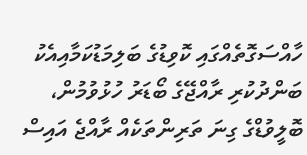ހާއްސަގޮތެއްގައި ކޮވިޑުގެ ބަލިމަޑުކަމާއިއެކު ބަންދުކުރި ރާއްޖޭގެ ބޯޑަރު ހުޅުވުމުން، ބޮލީވުޑްގެ ގިނަ ތަރިންތަކެއް ރާއްޖެ އައިސް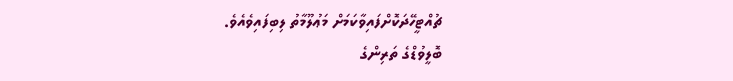ޗުއްޓީހޭދަކޮށްފައިވާކަމަށް މަޢުލޫމާތު ލިބިފައިވެއެވެ.
ބޮލީވުޑްގެ ތަރިންގެ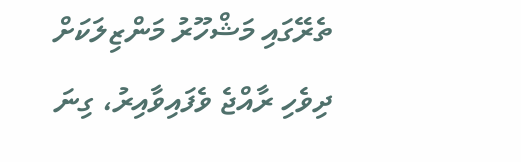ތެރޭގައި މަޝްހޫރު މަންޒިލަކަށް ދިވެހި ރާއްޖެ ވެފައިވާއިރު، ގިނަ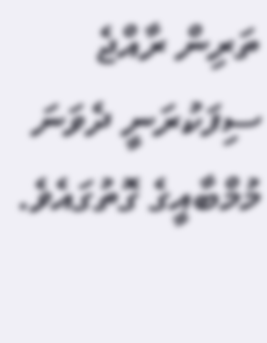ތަރިން ރާއްޖެ ސިފަކުރަނީ ދެވަނަ މުމްބާއީގެ ގޮތުގައެވެ.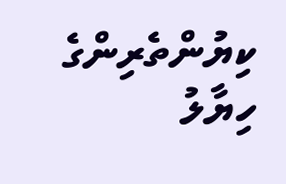ކިޔުންތެރިންގެ ހިޔާލު